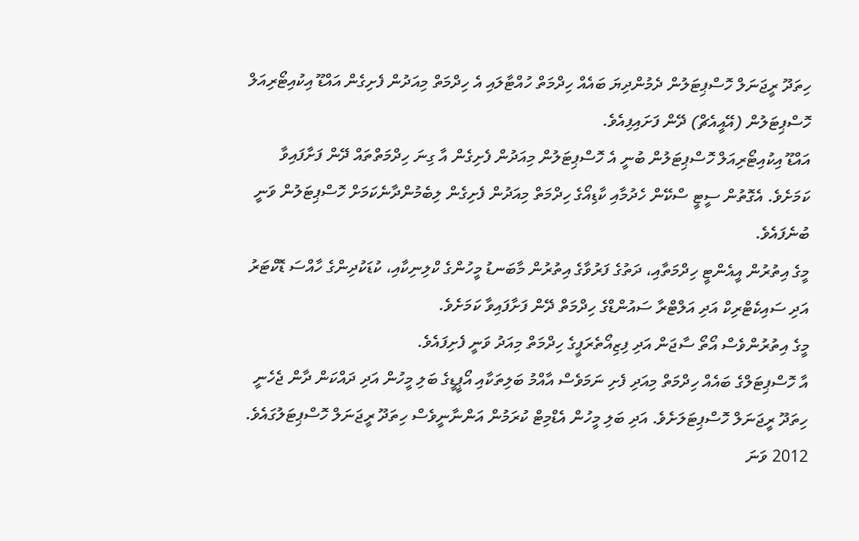ހިތަދޫ ރީޖަނަލް ހޮސްޕިޓަލުން ދެމުންދިޔަ ބައެއް ހިދްމަތް ހުއްޓާލައި އެ ހިދްމަތް މިއަދުން ފެށިގެން އައްޑޫ އިކުއިޓޯރިއަލް ހޮސްޕިޓަލުން (އޭއީއެޗް) ދޭން ފަށައިފިއެވެ.
އައްޑޫ އިކުއިޓޯރިއަލް ހޮސްޕިޓަލުން ބުނީ އެ ހޮސްޕިޓަލުން މިއަދުން ފެށިގެން އާ ގިނަ ހިދްމަތްތައް ދޭން ފަށާފައިވާ ކަމަށެވެ. އެގޮތުން ސީޓީ ސްކޭން ހެދުމާއި ކާޑިއޯގެ ހިދްމަތް މިއަދުން ފެށިގެން ލިބެމުންދާނެކަމަށް ހޮސްޕިޓަލުން ވަނީ ބުނެފައެވެ.
މީގެ އިތުރުން އީއެންޓީ ހިދްމަތާއި، ދަތުގެ ފަރުވާގެ އިތުރުން މާބަނޑު މީހުންގެ ކްލިނިކާއި، ކުޑަކުދިންގެ ހާއްސަ ޑޮކްޓަރު އަދި ސައިކެޓްރިކް އަދި އަލްޓްރާ ސައުންޑްގެ ހިދްމަތް ދޭން ފަށާފައިވާ ކަމަށެވެ.
މީގެ އިތުރުންވެސް އޯތޯ ސާޖަން އަދި ފިޒިއޯތެރަޕީގެ ހިދްމަތް މިއަދު ވަނީ ފެށިފައެވެ.
އާ ހޮސްޕިޓަލްގެ ބައެއް ހިދްމަތް މިއަދި ފެށި ނަމަވެސް އާއްމު ބަލިތަކާއި އޯޕީޑީގެ ބަލި މީހުން އަދި ދައްކަން ދާން ޖެހެނީ ހިތަދޫ ރީޖަނަލް ހޮސްޕިޓަލަށެވެ. އަދި ބަލި މީހުން އެޑްމިޓް ކުރަމުން އަންނާނީވެސް ހިތަދޫ ރީޖަނަލް ހޮސްޕިޓަލުގައެވެ.
2012 ވަނަ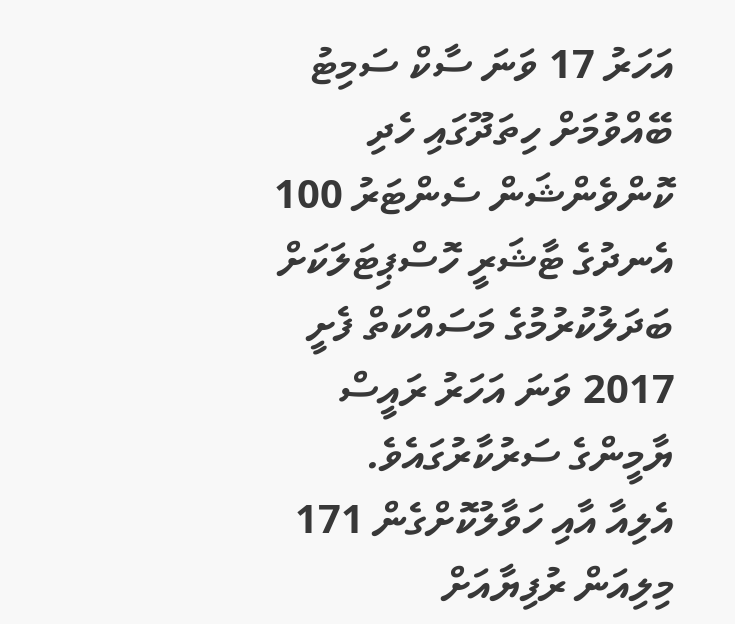އަހަރު 17 ވަނަ ސާކް ސަމިޓު ބޭއްވުމަށް ހިތަދޫގައި ހެދި ކޮންވެންޝަން ސެންޓަރު 100 އެނދުގެ ޓާޝަރީ ހޮސްޕިޓަލަކަށް ބަދަލުކުރުމުގެ މަސައްކަތް ފެށީ 2017 ވަނަ އަހަރު ރައީސް ޔާމީންގެ ސަރުކާރުގައެވެ.
އެލިއާ އާއި ހަވާލުކޮށްގެން 171 މިލިއަން ރުފިޔާއަށް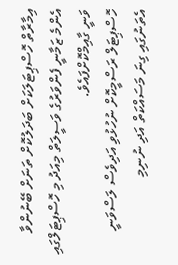އިމާރާތް ހޮސްޕިޓަލަކަށް ބަދަލުކޮށް ތަނަށް ބޭނުންވާ އެންމެ ޒަމާނީ ފެންވަރުގެ ވަސީލަތް މިއަދު މި ހޮސްޕިޓަލްގައި ވަނީ ގާއިމްކޮށްފައެވެ.
ހޮސްޕިޓަލް ރަސްމީކޮށް ނުހުޅުވި އަދިވެސް ލަސްވަނީ އެތަނުގައި ގިނަ މަސައްކަތް އަދި ނުނިމި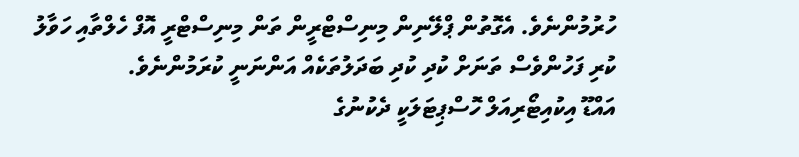ހުރުމުންނެވެ. އެގޮތުން ޕްލޭނިން މިނިސްޓްރީން ތަން މިނިސްޓްރީ އޮފް ހެލްތާއި ހަވާލު ކުރި ފަހުންވެސް ތަނަށް ކުދި ކުދި ބަދަލުތަކެއް އަންނަނީ ކުރަމުންނެވެ.
އައްޑޫ އިކުއިޓޯރިއަލް ހޮސްޕިޓަލަކީ ދެކުނުގެ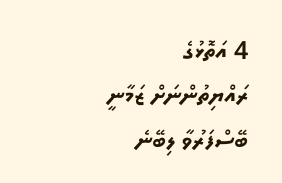4 އަތޮޅުގެ ރައްޔިތުންނަށް ޒަމާނީ ބޭސްފަރުވާ ލިބޭނެ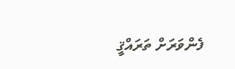ފެންވަރަށް ތަރައްޤީ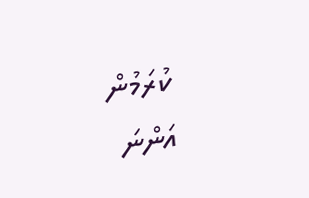ކުރަމުން އަންނަ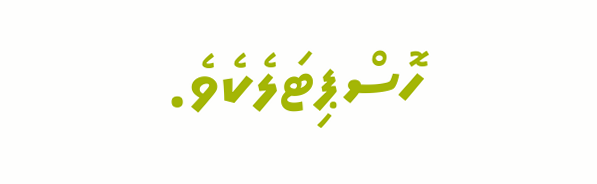ހޮސްޕިޓަލެކެވެ.